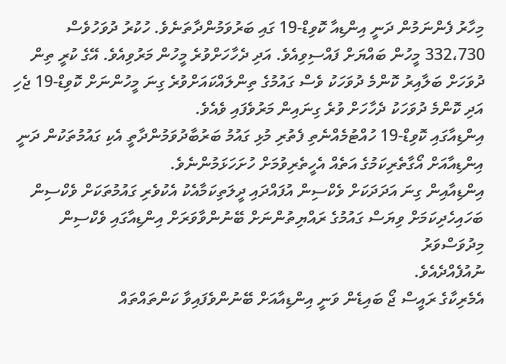މިހާރު ފެންނަމުން ދަނީ އިންޑިއާ ކޮވިޑް-19 ގައި ބަރުވަމުންދާތަނެވެ. ހުކުރު ދުވަހުވެސް 332،730 މީހުން ބައްޔަށް ފައްސިވިއެވެ. އަދި ދެހާހަށްވުރެ މީހުން މަރުވިއެވެ. އޭގެ ކުރީ ތިން ދުވަހަށް ބަލާއިރު ކޮންމެ ދުވަހަކު ވެސް ގައުމުގެ ތިންލައްކައަށްވުރެ ގިނަ މީހުންނަށް ކޮވިޑް-19 ޖެހި އަދި ކޮންމެ ދުވަހަކު ދެހާހަށް ވުރެ ގިނައިން މަރުވެފައި ވެއެވެ.
އިންޑިއާގައި ކޮވިޑް-19 ހުއްޓުމެއްނެތި ފެތުރި މުޅި ގައުމު ބަރުބާދުވަމުންދާތީ އެކި ގައުމުތަކުން ދަނީ އިންޑިއާއަށް އޯގާތެރިކަމުގެ އަތެއް އެހީތެރިވުމަށް ހުށަހަޅަމުންނެވެ.
އިންޑިއާއިން ގިނަ އަދަދަކަށް ވެކްސިން އުފައްދައި ދީލަތިކަމާއެކު އެކުވެރި ގައުމުތަކަށް ވެކްސިން ބަހައިހެދިކަމަށް ވިޔަސް ގައުމުގެ ރައްޔިތުންނަށް ބޭނުންވާވަރަށް އިންޑިއާގައި ވެކްސިން މިދުވަސްވަރު
ނުއުފެއްދެއެވެ.
އެމެރިކާގެ ރައީސް ޖޯ ބައިޑެން ވަނީ އިންޑިއާއަށް ބޭނުންވެފައިވާ ކަންތައްތައް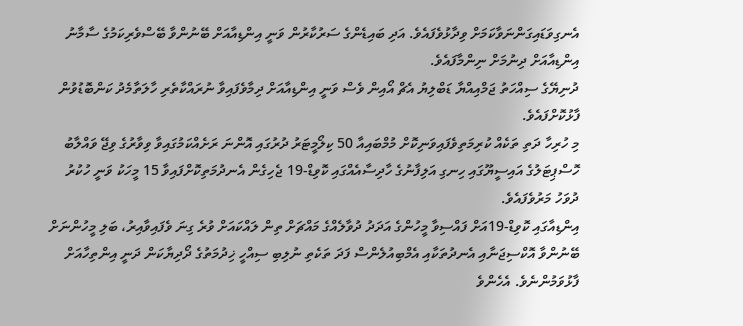އެނގިވަޑައިގަންނަވާކަމަށް ވިދާޅުވެފައެވެ. އަދި ބައިޑެންގެ ސަރުކާރުން ވަނީ އިންޑިއާއަށް ބޭނުންވާ ބޭސްވެރިކަމުގެ ސާމާނު އިންޑިއާއަށް ދިނުމަށް ނިންމާފައެވެ.
ދުނިޔޭގެ ސިއްހަތު ޖަމްއިއްޔާ ޑަބްލިޔު އެޗް އޯއިން ވެސް ވަނީ އިންޑިއާއަށް ދިމާވެފައިވާ ނުރައްކާތެރި ހާލަތާމެދު ކަންބޮޑުވުން ފާޅުކޮށްފައެވެ.
މި ހުރިހާ ދަތި ތަކެއް ކުރިމަތިވެފައިވަނިކޮށް މުމްބައިއާ 50 ކިލޯމީޓަރު ދުރުގައި އޮންނަ ރަށެއްކަމުގައިވާ ވިވާރުގެ ވިޖޭ ވައްލާބު ހޮސްޕިޓަލުގެ އައިސީޔޫގައި ހިނގި އަލިފާނުގެ ހާދިސާއެއްގައި ކޮވިޑް-19 ޖެހިގެން އެނދުމަތިކޮށްފައިވާ 15 މީހަކު ވަނީ ހުކުރު ދުވަހު މަރުވެފައެވެ.
އިންޑިއާގައި ކޮވިޑް-19އަށް ފައްސިވާ މީހުންގެ އަދަދު ދުވާލެއްގެ މައްޗަށް ތިން ލައްކައަށް ވުރެ ގިނަ ވެފައިވާއިރު، ބަލި މީހުންނަށް ބޭނުންވާ އޮކްސިޖަނާއި އެނދުތަކާއި އެމްބިއުލެންސް ފަދަ ތަކެތި ނުލިބި ސިއްހީ ޚިދުމަތުގެ ދޯދިޔާކަން ދަނީ އިންތިހާއަށް ފާޅުވަމުންނެވެ. އެހެންވެ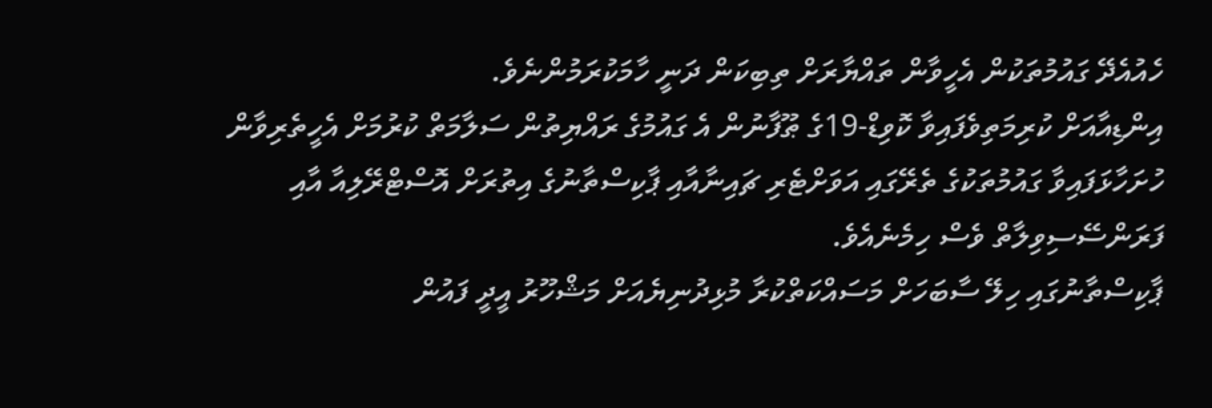ހެއުއެދޭ ގައުމުތަކުން އެހީވާން ތައްޔާރަށް ތިބިކަން ދަނީ ހާމަކުރަމުންނެވެ.
އިންޑިއާއަށް ކުރިމަތިވެފައިވާ ކޮވިޑް-19ގެ ޠޫފާނުން އެ ގައުމުގެ ރައްޔިތުން ސަލާމަތް ކުރުމަށް އެހީތެރިވާން ހުށަހާޅަފައިވާ ގައުމުތަކުގެ ތެރޭގައި އަވަށްޓެރި ޗައިނާއާއި ޕާކިސްތާނުގެ އިތުރަށް އޮސްޓްރޭލިއާ އާއި ފަރަންސޭސިވިލާތް ވެސް ހިމެނެއެވެ.
ޕާކިސްތާނުގައި ހިލޭ ސާބަހަށް މަސައްކަތްކުރާ މުޅިދުނިޔެއަށް މަޝްހޫރު އީދީ ފައުން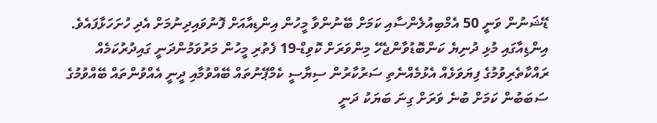ޑޭޝަނުން ވަނީ 50 އެމްބިއުލެންސާއި ކަމަށް ބޭނުންވާ މީހުން އިންޑިއާއަށް ފޮނުވައިދިނުމަށް އެދި ހުށަހަޅާފައެވެ.
އިންޑިއާގައި މުޅި ދުނިޔެ ކަންބޮޑުވާންޖެހޭ މިންވަރަށް ކޮވިޑް-19 ފެތުރި މީހުން މަރުވަމުންދަނީ ގައިދުރުކަމެއް ރައްކާތެރިވުމުގެ ފިޔަވަޅެއް އެޅުމެއްނެތި ސަރުކާރުން ސިޔާސީ ކެމްޕޭނުތައް ބޭއްވުމާއި ދީނީ އެއްވުންތައް ބޭއްވުމުގެ ސަބަބުން ކަމަށް ބުނެ ވަރަށް ގިނަ ބަޔަކު ދަނީ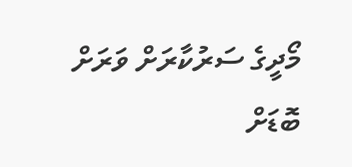މޯދީގެ ސަރުކާރަށް ވަރަށް ބޮޑަށް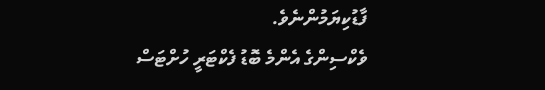ފާޑުކިޔަމުންނެވެ.
ވެކްސިންގެ އެންމެ ބޮޑު ފެކްޓަރީ ހުށްޓަސް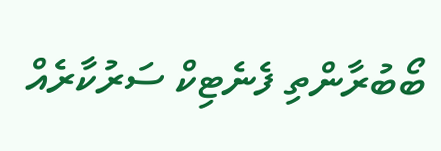ބޯބުރާންތި ފެނެޓިކް ސަރުކާރެއް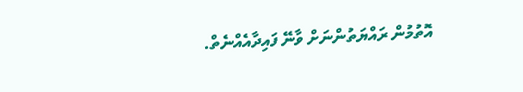އޮތުމުން ރައްޔަތުންނަށް ވާނޭ ފައިދާއެއްނެތް.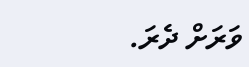ވަރަށް ދެރަ.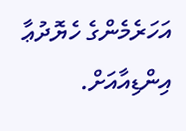އަހަރެމެންގެ ހެޔޮދުޢާ އިންޑިއާއަށް.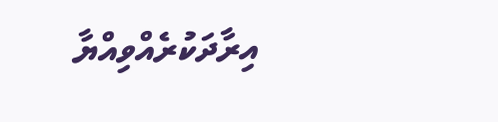އިރާދަކުރެއްވިއްޔާ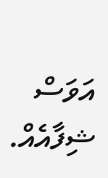އަވަސް ޝިފާއެއް.